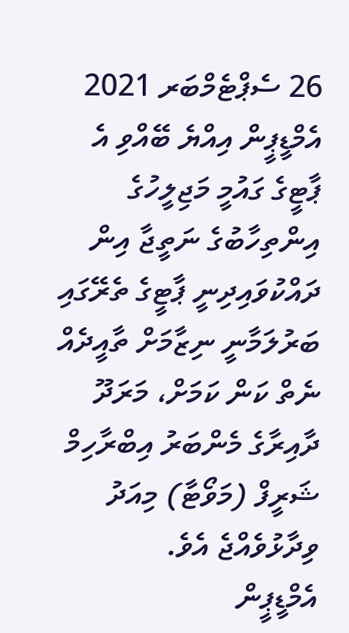26 ސެޕްޓެމްބަރ 2021
އެމްޑީޕީން އިއްޔެ ބޭއްވި އެ ޕާޓީގެ ގައުމީ މަޖިލީހުގެ އިންތިހާބުގެ ނަތީޖާ އިން ދައްކުވައިދިނީ ޕާޓީގެ ތެރޭގައި ބަރުލަމާނީ ނިޒާމަށް ތާއީދެއް ނެތް ކަން ކަމަށް، މަރަދޫ ދާއިރާގެ މެންބަރު އިބްރާހިމް ޝަރީފް (މަވޯޓާ) މިއަދު ވިދާޅުވެއްޖެ އެވެ.
އެމްޑީޕީން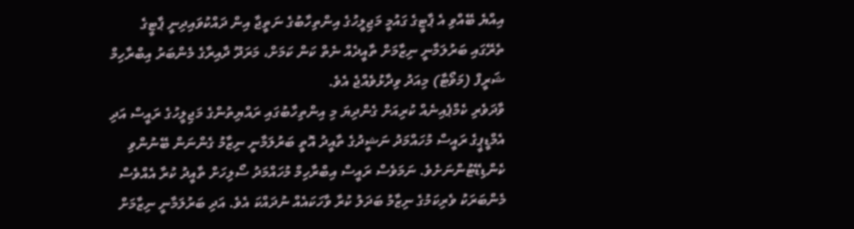އިއްޔެ ބޭއްވި އެ ޕާޓީގެ ގައުމީ މަޖިލީހުގެ އިންތިހާބުގެ ނަތީޖާ އިން ދައްކުވައިދިނީ ޕާޓީގެ ތެރޭގައި ބަރުލަމާނީ ނިޒާމަށް ތާއީދެއް ނެތް ކަން ކަމަށް، މަރަދޫ ދާއިރާގެ މެންބަރު އިބްރާހިމް ޝަރީފް (މަވޯޓާ) މިއަދު ވިދާޅުވެއްޖެ އެވެ.
ވާދަވެރި ކެމްޕެއިނެއް ކުރިއަށް ގެންދިޔަ މި އިންތިހާބުގައި ރައްޔިތުންގެ މަޖިލީހުގެ ރައީސް އަދި އެމްޑީޕީގެ ރައީސް މުހައްމަދު ނަޝީދުގެ ތާއީދު އޮތީ ބަރުލަމާނީ ނިޒާމު ގެންނަން ބޭނުންވި ކެންޑިޑޭޓުންނަށެވެ. ނަމަވެސް ރައީސް އިބްރާހިމް މުހައްމަދު ސޯލިހަށް ތާއީދު ކުރާ އެއްވެސް މެންބަރަކު ވެރިކަމުގެ ނިޒާމު ބަދަލު ކުރާ ވާހަކައެއް ނުދައްކަ އެވެ. އަދި ބަރުލަމާނީ ނިޒާމަށް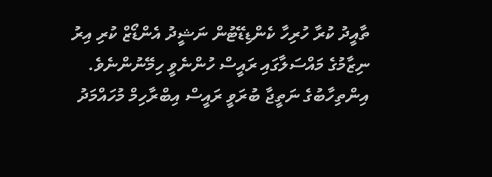ތާއީދު ކުރާ ހުރިހާ ކެންޑިޑޭޓުން ނަޝީދު އެންޑޯޒް ކުރި އިރު ނިޒާމުގެ މައްސަލާގައި ރައީސް ހުންނެވީ ހިމޭނުންނެވެ.
އިންތިހާބުގެ ނަތީޖާ ބުރަވީ ރައީސް އިބްރާހިމް މުހައްމަދު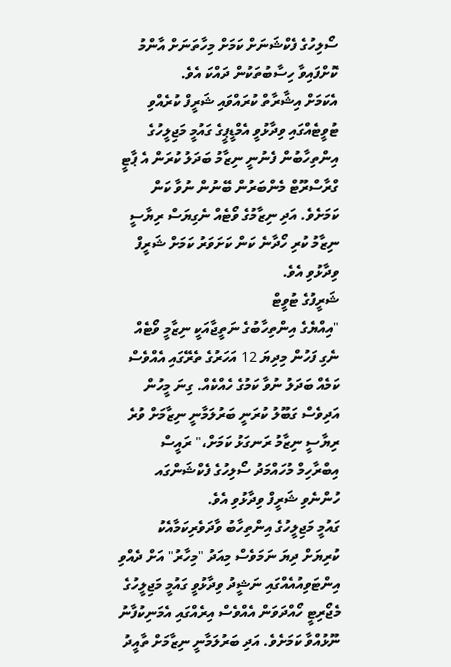ސޯލިހުގެ ފެކްޝަނަށް ކަމަށް މިހާތަނަށް އާންމު ކޮށްފައިވާ ހިސާބުތަކުން ދައްކަ އެވެ.
އެކަމަށް އިޝާރާތް ކުރައްވައި ޝަރީފް ކުރެއްވި ޓުވީޓެއްގައި ވިދާޅުވީ އެމްޑީޕީގެ ގައުމީ މަޖިލީހުގެ އިންތިހާބުން ފެނުނީ ނިޒާމު ބަދަލު ކުރަން އެ ޕާޓީ ގްރާސްރޫޓް މެންބަރުން ބޭނުން ނުވާ ކަން ކަމަށެވެ. އަދި ނިޒާމުގެ ވޯޓެއް ނެގިޔަސް ރިޔާސީ ނިޒާމު ކުރި ހޯދާނެ ކަން ކަށަވަރު ކަމަށް ޝަރީފް ވިދާޅުވި އެވެ.
ޝަރީފުގެ ޓުވީޓް
"އިއްޔެގެ އިންތިހާބުގެ ނަތީޖާއަކީ ނިޒާމީ ވޯޓެއް ނެގި ފަހުން މިދިޔަ 12 އަހަރުގެ ތެރޭގައި އެއްވެސް ކަމެއް ބަދަލު ނުވާ ކަމުގެ ހެއްކެއް. ގިނަ މީހުން އަދިވެސް ގަބޫލު ކުރަނީ ބަރުލަމާނީ ނިޒާމަށް ވުރެ ރިޔާސީ ނިޒާމު ރަނގަޅު ކަމަށް،" ރައީސް އިބްރާހިމް މުހައްމަދު ސޯލިހުގެ ފެކްޝަންގައ ހުންނެވި ޝަރީފް ވިދާޅުވި އެވެ.
ގައުމީ މަޖިލީހުގެ އިންތިހާބު ވާދަވެރިކަމާއެކު ކުރިޔަށް ދިޔަ ނަމަވެސް މިއަދު "މިހާރު" އަށް ދެއްވި އިންޓަވިއުއެއްގައި ނަޝީދު ވިދާޅުވީ ގައުމީ މަޖިލީހުގެ މެޖޯރިޓީ ހޯއްދަވަން އެއްވެސް އިރެއްގައި އެމަނިކުފާނު ނޫޅުއްވާ ކަމަށެވެ. އަދި ބަރުލަމާނީ ނިޒާމަށް ތާއީދު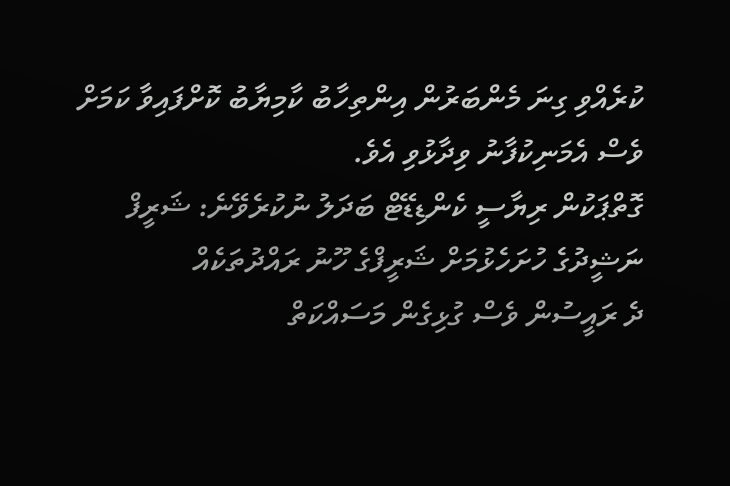ކުރެއްވި ގިނަ މެންބަރުން އިންތިހާބު ކާމިޔާބު ކޮށްފައިވާ ކަމަށް ވެސް އެމަނިކުފާނު ވިދާޅުވި އެވެ.
ގޮތްޕަކުން ރިޔާސީ ކެންޑިޑޭޓް ބަދަލު ނުކުރެވޭނެ: ޝަރީފް
ނަޝީދުގެ ހުށަހެޅުމަށް ޝަރީފްގެ ހޫނު ރައްދުތަކެއް
ދެ ރައީސުން ވެސް ގުޅިގެން މަސައްކަތް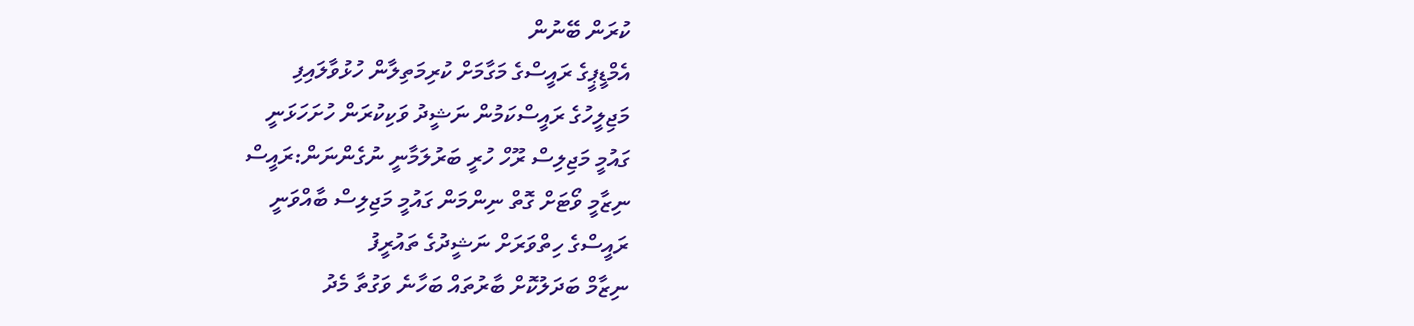ކުރަން ބޭނުން
އެމްޑީޕީގެ ރައީސްގެ މަގާމަށް ކުރިމަތިލާން ހުޅުވާލައިފި
މަޖިލީހުގެ ރައީސްކަމުން ނަޝީދު ވަކިކުރަން ހުށަހަޅަނީ
ގައުމީ މަޖިލިސް ރޫހް ހުރީ ބަރުލަމާނީ ނުގެންނަން:ރައީސް
ނިޒާމީ ވޯޓަށް ގޮތް ނިންމަން ގައުމީ މަޖިލިސް ބާއްވަނީ
ރައީސްގެ ހިތްވަރަށް ނަޝީދުގެ ތައުރީފު
ނިޒާމް ބަދަލުކޮށް ބާރުތައް ބަހާނެ ވަގުތާ މެދު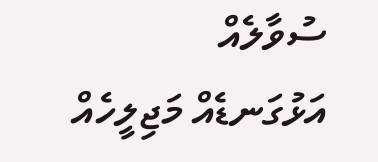ސުވާލެއް
އަޅުގަނޑެއް މަޖިލީހެއް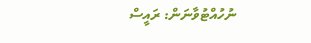ނުހުއްޓުވާނަން: ރައީސް